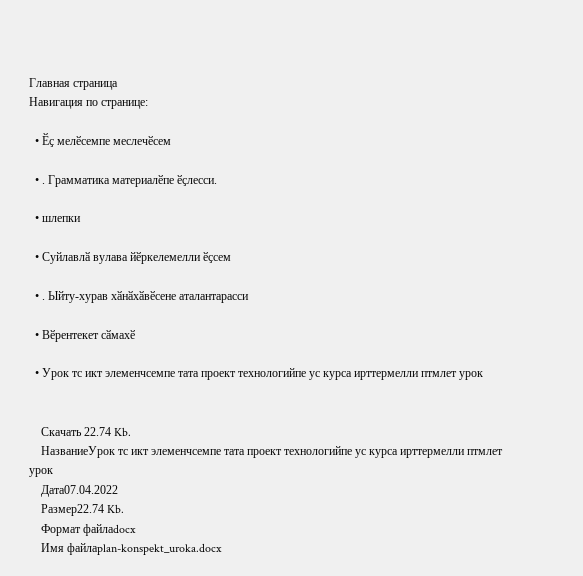Главная страница
Навигация по странице:

  • Ӗҫ мелӗсемпе меслечӗсем

  • . Грамматика материалӗпе ӗҫлесси.

  • шлепки

  • Суйлавлӑ вулава йӗркелемелли ӗҫсем

  • . Ыйту-хурав хӑнӑхӑвӗсене аталантарасси

  • Вӗрентекет сӑмахӗ

  • Урок тс икт элеменчсемпе тата проект технологийпе ус курса ирттермелли птмлет урок


    Скачать 22.74 Kb.
    НазваниеУрок тс икт элеменчсемпе тата проект технологийпе ус курса ирттермелли птмлет урок
    Дата07.04.2022
    Размер22.74 Kb.
    Формат файлаdocx
    Имя файлаplan-konspekt_uroka.docx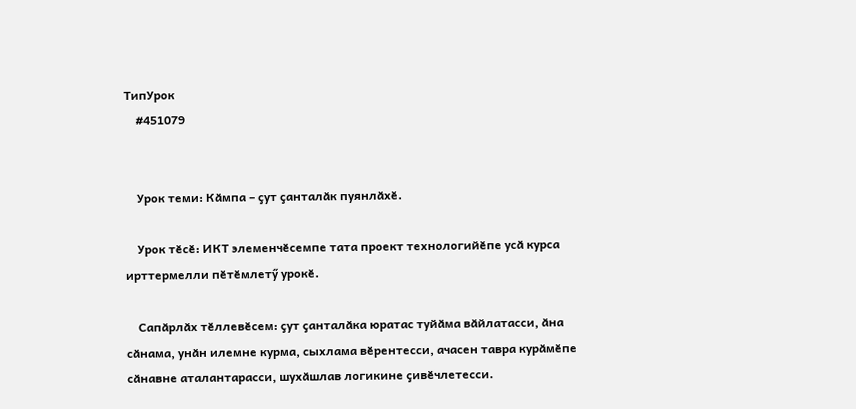ТипУрок
    #451079


    Урок теми: Кӑмпа – ҫут ҫанталӑк пуянлӑхӗ.

    Урок тӗсӗ: ИКТ элеменчӗсемпе тата проект технологийӗпе усӑ курса ирттермелли пӗтӗмлетӳ урокӗ.

    Сапӑрлӑх тӗллевӗсем: ҫут ҫанталӑка юратас туйӑма вӑйлатасси, ӑна сӑнама, унӑн илемне курма, сыхлама вӗрентесси, ачасен тавра курӑмӗпе сӑнавне аталантарасси, шухӑшлав логикине ҫивӗчлетесси.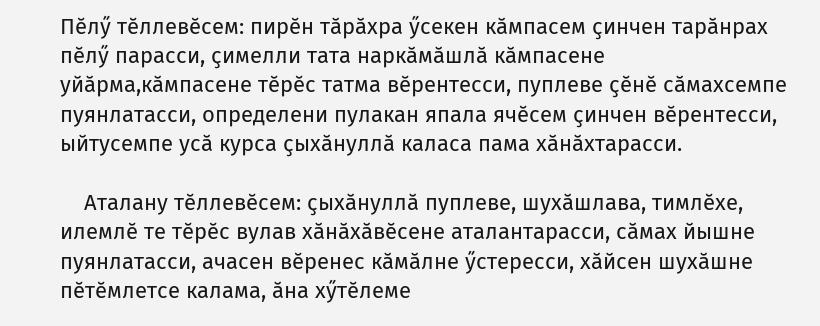Пӗлӳ тӗллевӗсем: пирӗн тӑрӑхра ӳсекен кӑмпасем ҫинчен тарӑнрах пӗлӳ парасси, ҫимелли тата наркӑмӑшлӑ кӑмпасене уйӑрма,кӑмпасене тӗрӗс татма вӗрентесси, пуплеве ҫӗнӗ сӑмахсемпе пуянлатасси, определени пулакан япала ячӗсем ҫинчен вӗрентесси, ыйтусемпе усӑ курса ҫыхӑнуллӑ каласа пама хӑнӑхтарасси.

    Аталану тӗллевӗсем: ҫыхӑнуллӑ пуплеве, шухӑшлава, тимлӗхе, илемлӗ те тӗрӗс вулав хӑнӑхӑвӗсене аталантарасси, сӑмах йышне пуянлатасси, ачасен вӗренес кӑмӑлне ӳстересси, хӑйсен шухӑшне пӗтӗмлетсе калама, ӑна хӳтӗлеме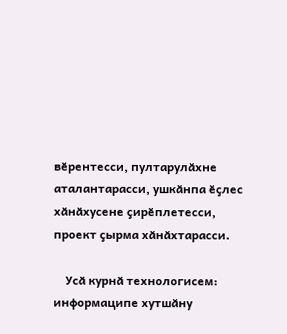вӗрентесси, пултарулӑхне аталантарасси, ушкӑнпа ӗҫлес хӑнӑхусене ҫирӗплетесси, проект ҫырма хӑнӑхтарасси.

    Усӑ курнӑ технологисем: информаципе хутшӑну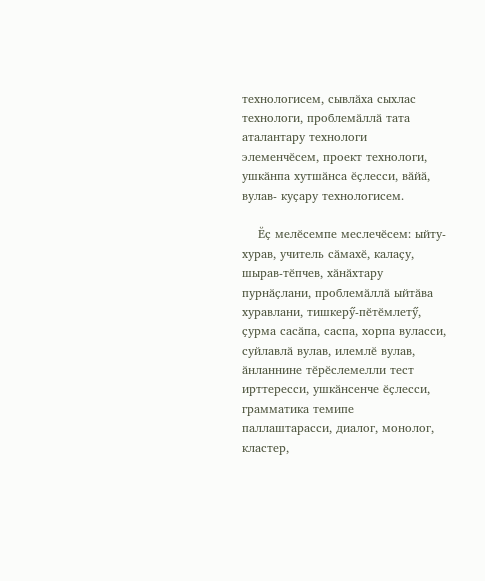технологисем, сывлӑха сыхлас технологи, проблемӑллӑ тата аталантару технологи элеменчӗсем, проект технологи, ушкӑнпа хутшӑнса ӗҫлесси, вӑйӑ, вулав- куҫару технологисем.

    Ӗҫ мелӗсемпе меслечӗсем: ыйту-хурав, учитель сӑмахӗ, калаҫу, шырав-тӗпчев, хӑнӑхтару пурнӑҫлани, проблемӑллӑ ыйтӑва хуравлани, тишкерӳ-пӗтӗмлетӳ, ҫурма сасӑпа, саспа, хорпа вуласси, суйлавлӑ вулав, илемлӗ вулав, ӑнланнине тӗрӗслемелли тест ирттересси, ушкӑнсенче ӗҫлесси, грамматика темипе паллаштарасси, диалог, монолог, кластер,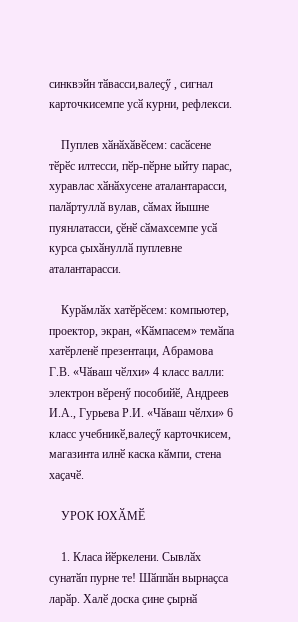синквэйн тӑвасси,валеҫӳ , сигнал карточкисемпе усӑ курни, рефлекси.

    Пуплев хӑнӑхӑвӗсем: сасӑсене тӗрӗс илтесси, пӗр-пӗрне ыйту парас, хуравлас хӑнӑхусене аталантарасси, палӑртуллӑ вулав, сӑмах йышне пуянлатасси, ҫӗнӗ сӑмахсемпе усӑ курса ҫыхӑнуллӑ пуплевне аталантарасси.

    Курӑмлӑх хатӗрӗсем: компьютер, проектор, экран, «Кӑмпасем» темӑпа хатӗрленӗ презентаци, Абрамова Г.В. «Чӑваш чӗлхи» 4 класс валли: электрон вӗренӳ пособийӗ, Андреев И.А., Гурьева Р.И. «Чӑваш чӗлхи» 6 класс учебникӗ,валеҫӳ карточкисем, магазинта илнӗ каска кӑмпи, стена хаҫачӗ.

    УРОК ЮХӐМӖ

    1. Класа йӗркелени. Сывлӑх сунатӑп пурне те! Шӑппӑн вырнаҫса ларӑр. Халӗ доска ҫине ҫырнӑ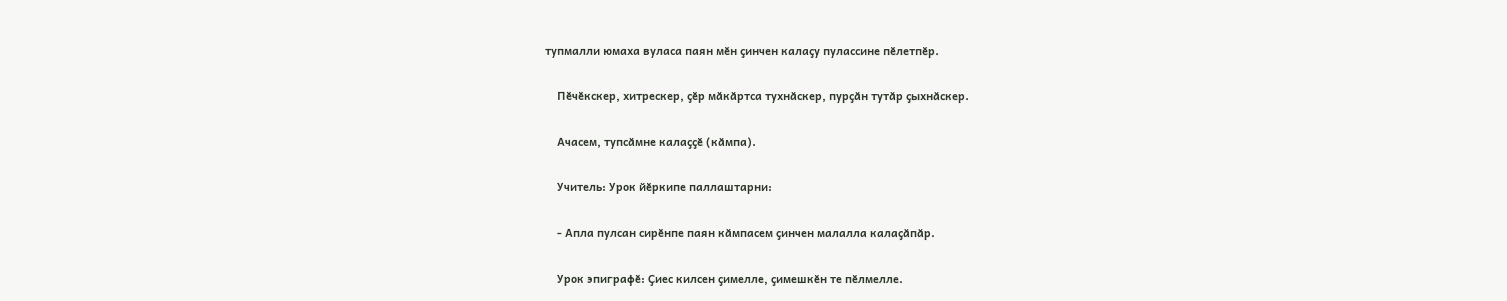тупмалли юмаха вуласа паян мӗн ҫинчен калаҫу пулассине пӗлетпӗр.

    Пӗчӗкскер, хитрескер, ҫӗр мӑкӑртса тухнӑскер, пурҫӑн тутӑр ҫыхнӑскер.

    Ачасем, тупсӑмне калаҫҫӗ (кӑмпа).

    Учитель: Урок йӗркипе паллаштарни:

    - Апла пулсан сирӗнпе паян кӑмпасем ҫинчен малалла калаҫӑпӑр.

    Урок эпиграфӗ: Ҫиес килсен ҫимелле, ҫимешкӗн те пӗлмелле.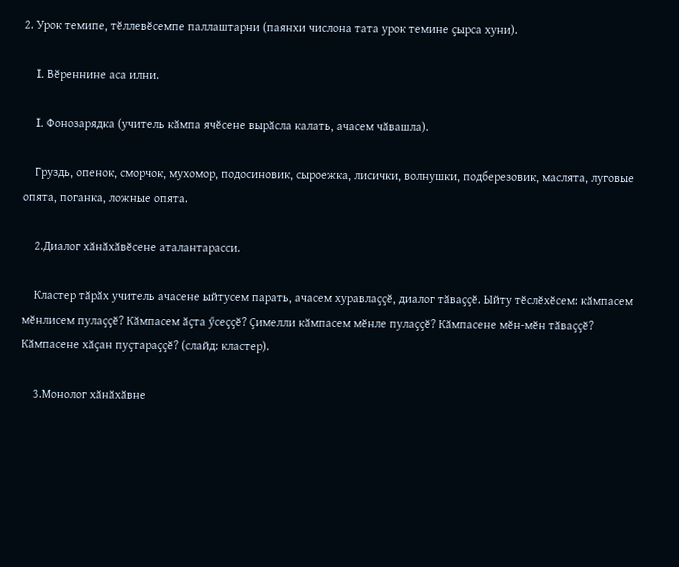2. Урок темипе, тӗллевӗсемпе паллаштарни (паянхи числона тата урок темине ҫырса хуни).

    I. Вӗреннине аса илни.

    I. Фонозарядка (учитель кӑмпа ячӗсене вырӑсла калать, ачасем чӑвашла).

    Груздь, опенок, сморчок, мухомор, подосиновик, сыроежка, лисички, волнушки, подберезовик, маслята, луговые опята, поганка, ложные опята.

    2.Диалог хӑнӑхӑвӗсене аталантарасси.

    Кластер тӑрӑх учитель ачасене ыйтусем парать, ачасем хуравлаҫҫӗ, диалог тӑваҫҫӗ. Ыйту тӗслӗхӗсем: кӑмпасем мӗнлисем пулаҫҫӗ? Кӑмпасем ӑҫта ӳсеҫҫӗ? Ҫимелли кӑмпасем мӗнле пулаҫҫӗ? Кӑмпасене мӗн-мӗн тӑваҫҫӗ? Кӑмпасене хӑҫан пуҫтараҫҫӗ? (слайд: кластер).

    3.Монолог хӑнӑхӑвне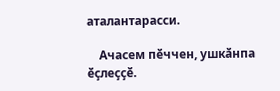аталантарасси.

    Ачасем пӗччен, ушкӑнпа ӗҫлеҫҫӗ.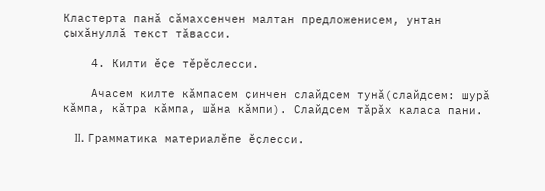Кластерта панӑ сӑмахсенчен малтан предложенисем, унтан ҫыхӑнуллӑ текст тӑвасси.

    4. Килти ӗҫе тӗрӗслесси.

    Ачасем килте кӑмпасем ҫинчен слайдсем тунӑ(слайдсем: шурӑ кӑмпа, кӑтра кӑмпа, шӑна кӑмпи). Слайдсем тӑрӑх каласа пани.

    II. Грамматика материалӗпе ӗҫлесси.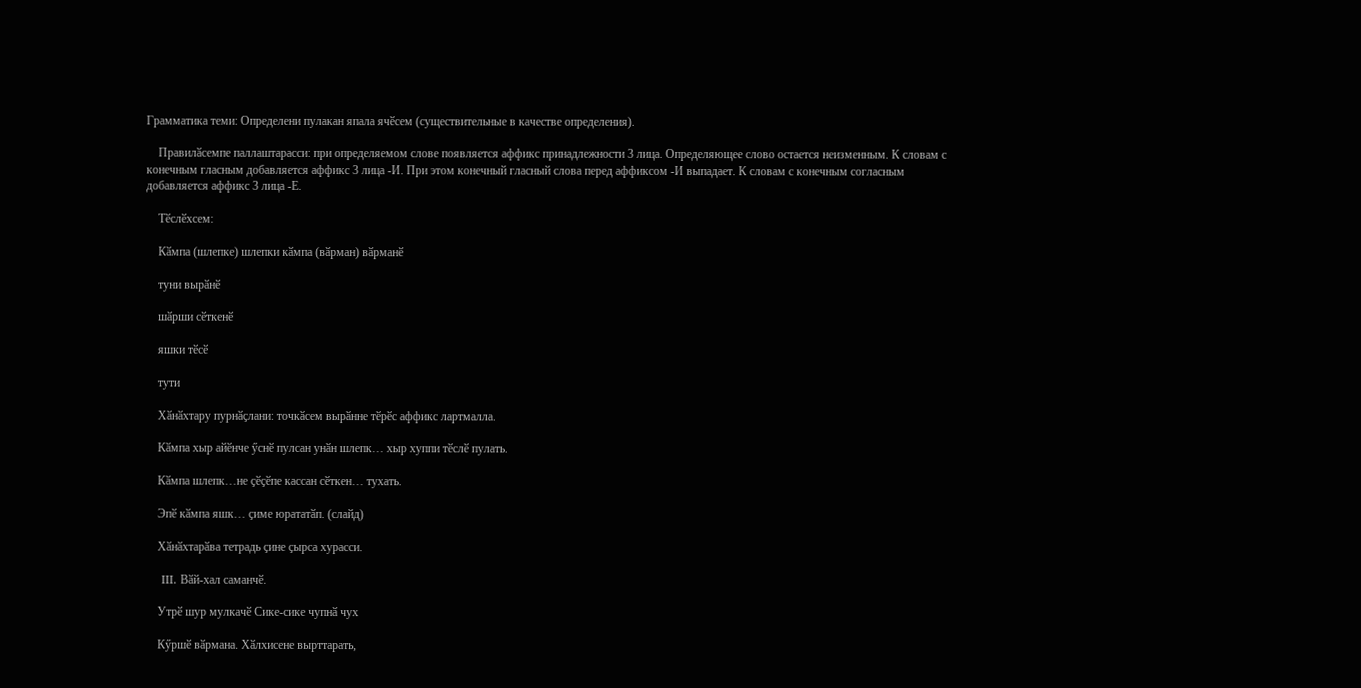Грамматика теми: Определени пулакан япала ячӗсем (существительные в качестве определения).

    Правилӑсемпе паллаштарасси: при определяемом слове появляется аффикс принадлежности 3 лица. Определяющее слово остается неизменным. К словам с конечным гласным добавляется аффикс 3 лица -И. При этом конечный гласный слова перед аффиксом -И выпадает. К словам с конечным согласным добавляется аффикс 3 лица -Е.

    Тӗслӗхсем:

    Кӑмпа (шлепке) шлепки кӑмпа (вӑрман) вӑрманӗ

    туни вырӑнӗ

    шӑрши сӗткенӗ

    яшки тӗсӗ

    тути

    Хӑнӑхтару пурнӑҫлани: точкӑсем вырӑнне тӗрӗс аффикс лартмалла.

    Кӑмпа хыр айӗнче ӳснӗ пулсан унӑн шлепк… хыр хуппи тӗслӗ пулать.

    Кӑмпа шлепк…не ҫӗҫӗпе кассан сӗткен… тухать.

    Эпӗ кӑмпа яшк… ҫиме юрататӑп. (слайд)

    Хӑнӑхтарӑва тетрадь ҫине ҫырса хурасси.

    III. Вӑй-хал саманчӗ.

    Утрӗ шур мулкачӗ Сике-сике чупнӑ чух

    Кӳршӗ вӑрмана. Хӑлхисене вырттарать,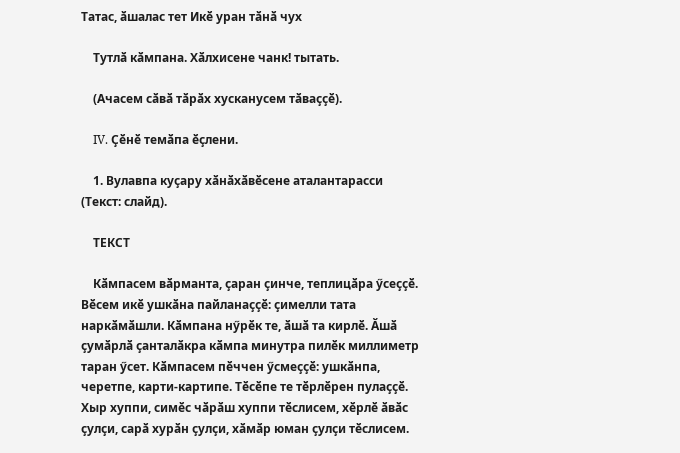Татас, ӑшалас тет Икӗ уран тӑнӑ чух

    Тутлӑ кӑмпана. Хӑлхисене чанк! тытать.

    (Ачасем сӑвӑ тӑрӑх хусканусем тӑваҫҫӗ).

    IV. Ҫӗнӗ темӑпа ӗҫлени.

    1. Вулавпа куҫару хӑнӑхӑвӗсене аталантарасси (Текст: слайд).

    ТЕКСТ

    Кӑмпасем вӑрманта, ҫаран ҫинче, теплицӑра ӳсеҫҫӗ. Вӗсем икӗ ушкӑна пайланаҫҫӗ: ҫимелли тата наркӑмӑшли. Кӑмпана нӳрӗк те, ӑшӑ та кирлӗ. Ӑшӑ ҫумӑрлӑ ҫанталӑкра кӑмпа минутра пилӗк миллиметр таран ӳсет. Кӑмпасем пӗччен ӳсмеҫҫӗ: ушкӑнпа, черетпе, карти-картипе. Тӗсӗпе те тӗрлӗрен пулаҫҫӗ. Хыр хуппи, симӗс чӑрӑш хуппи тӗслисем, хӗрлӗ ӑвӑс ҫулҫи, сарӑ хурӑн ҫулҫи, хӑмӑр юман ҫулҫи тӗслисем.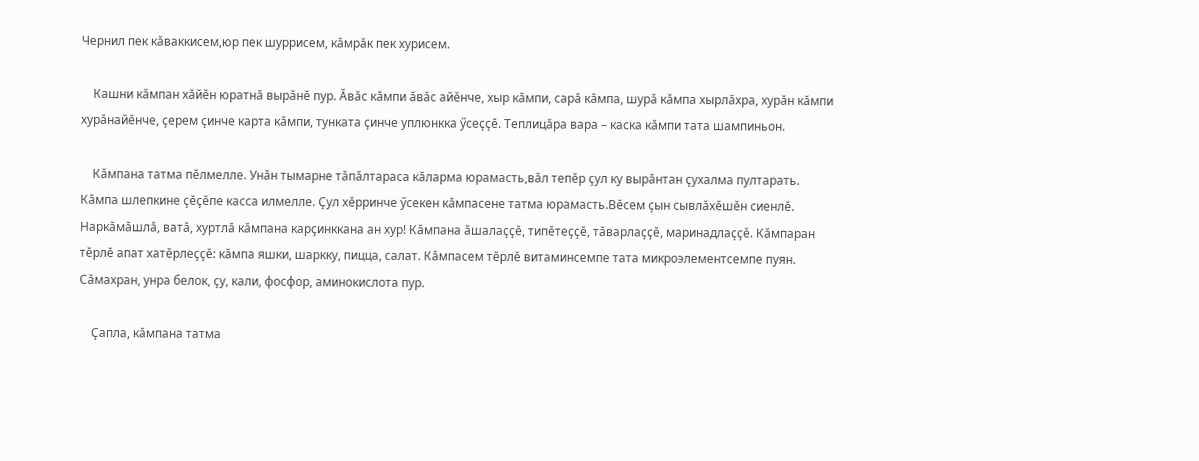Чернил пек кӑваккисем,юр пек шуррисем, кӑмрӑк пек хурисем.

    Кашни кӑмпан хӑйӗн юратнӑ вырӑнӗ пур. Ӑвӑс кӑмпи ӑвӑс айӗнче, хыр кӑмпи, сарӑ кӑмпа, шурӑ кӑмпа хырлӑхра, хурӑн кӑмпи хурӑнайӗнче, ҫерем ҫинче карта кӑмпи, тунката ҫинче уплюнкка ӳсеҫҫӗ. Теплицӑра вара – каска кӑмпи тата шампиньон.

    Кӑмпана татма пӗлмелле. Унӑн тымарне тӑпӑлтараса кӑларма юрамасть,вӑл тепӗр ҫул ку вырӑнтан ҫухалма пултарать. Кӑмпа шлепкине ҫӗҫӗпе касса илмелле. Ҫул хӗрринче ӳсекен кӑмпасене татма юрамасть.Вӗсем ҫын сывлӑхӗшӗн сиенлӗ. Наркӑмӑшлӑ, ватӑ, хуртлӑ кӑмпана карҫинккана ан хур! Кӑмпана ӑшалаҫҫӗ, типӗтеҫҫӗ, тӑварлаҫҫӗ, маринадлаҫҫӗ. Кӑмпаран тӗрлӗ апат хатӗрлеҫҫӗ: кӑмпа яшки, шаркку, пицца, салат. Кӑмпасем тӗрлӗ витаминсемпе тата микроэлементсемпе пуян. Сӑмахран, унра белок, ҫу, кали, фосфор, аминокислота пур.

    Ҫапла, кӑмпана татма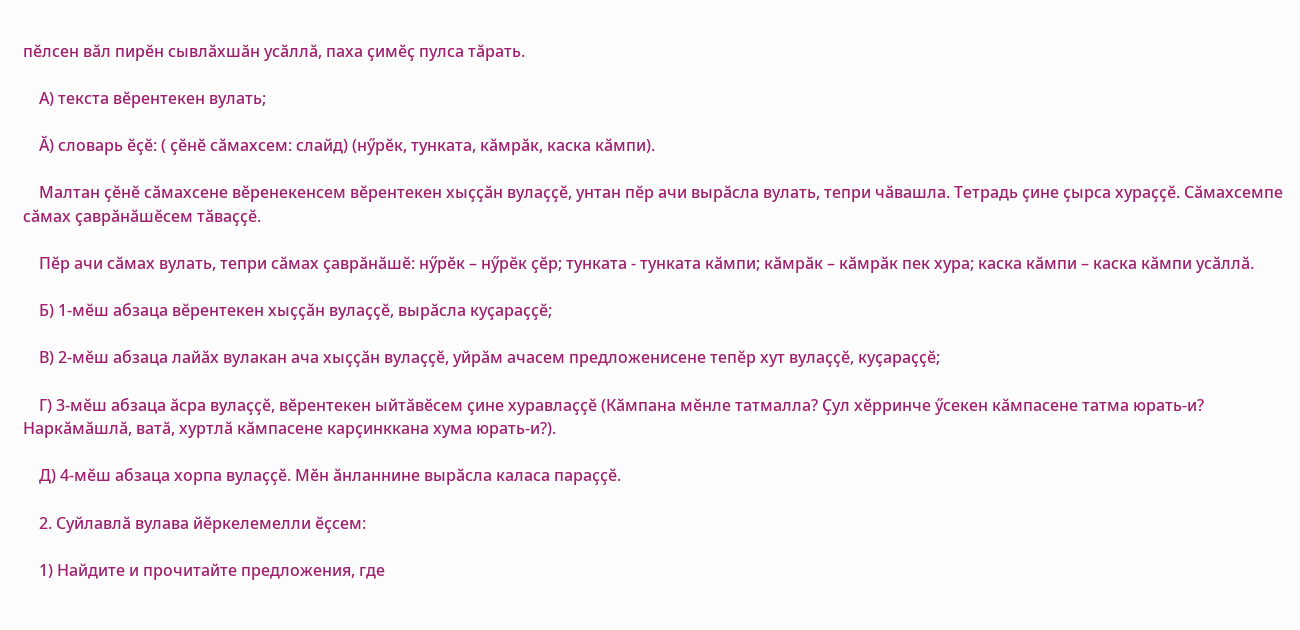пӗлсен вӑл пирӗн сывлӑхшӑн усӑллӑ, паха ҫимӗҫ пулса тӑрать.

    А) текста вӗрентекен вулать;

    Ӑ) словарь ӗҫӗ: ( ҫӗнӗ сӑмахсем: слайд) (нӳрӗк, тунката, кӑмрӑк, каска кӑмпи).

    Малтан ҫӗнӗ сӑмахсене вӗренекенсем вӗрентекен хыҫҫӑн вулаҫҫӗ, унтан пӗр ачи вырӑсла вулать, тепри чӑвашла. Тетрадь ҫине ҫырса хураҫҫӗ. Сӑмахсемпе сӑмах ҫаврӑнӑшӗсем тӑваҫҫӗ.

    Пӗр ачи сӑмах вулать, тепри сӑмах ҫаврӑнӑшӗ: нӳрӗк – нӳрӗк ҫӗр; тунката - тунката кӑмпи; кӑмрӑк – кӑмрӑк пек хура; каска кӑмпи – каска кӑмпи усӑллӑ.

    Б) 1-мӗш абзаца вӗрентекен хыҫҫӑн вулаҫҫӗ, вырӑсла куҫараҫҫӗ;

    В) 2-мӗш абзаца лайӑх вулакан ача хыҫҫӑн вулаҫҫӗ, уйрӑм ачасем предложенисене тепӗр хут вулаҫҫӗ, куҫараҫҫӗ;

    Г) 3-мӗш абзаца ӑсра вулаҫҫӗ, вӗрентекен ыйтӑвӗсем ҫине хуравлаҫҫӗ (Кӑмпана мӗнле татмалла? Ҫул хӗрринче ӳсекен кӑмпасене татма юрать-и? Наркӑмӑшлӑ, ватӑ, хуртлӑ кӑмпасене карҫинккана хума юрать-и?).

    Д) 4-мӗш абзаца хорпа вулаҫҫӗ. Мӗн ӑнланнине вырӑсла каласа параҫҫӗ.

    2. Суйлавлӑ вулава йӗркелемелли ӗҫсем:

    1) Найдите и прочитайте предложения, где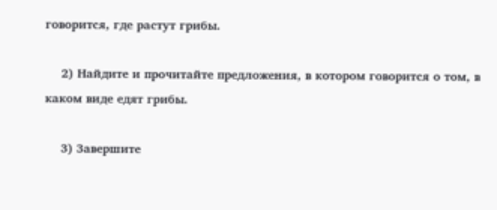говорится, где растут грибы.

    2) Найдите и прочитайте предложения, в котором говорится о том, в каком виде едят грибы.

    3) Завершите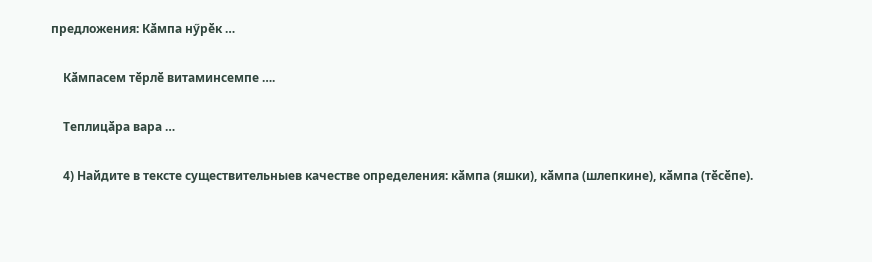предложения: Кӑмпа нӳрӗк …

    Кӑмпасем тӗрлӗ витаминсемпе ….

    Теплицӑра вара …

    4) Найдите в тексте существительныев качестве определения: кӑмпа (яшки), кӑмпа (шлепкине), кӑмпа (тӗсӗпе).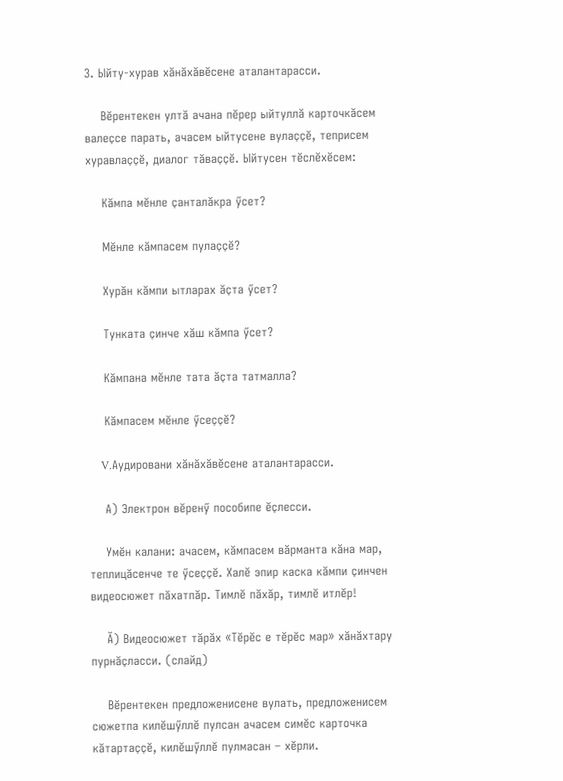3. Ыйту-хурав хӑнӑхӑвӗсене аталантарасси.

    Вӗрентекен ултӑ ачана пӗрер ыйтуллӑ карточкӑсем валеҫсе парать, ачасем ыйтусене вулаҫҫӗ, теприсем хуравлаҫҫӗ, диалог тӑваҫҫӗ. Ыйтусен тӗслӗхӗсем:

    Кӑмпа мӗнле ҫанталӑкра ӳсет?

    Мӗнле кӑмпасем пулаҫҫӗ?

    Хурӑн кӑмпи ытларах ӑҫта ӳсет?

    Тунката ҫинче хӑш кӑмпа ӳсет?

    Кӑмпана мӗнле тата ӑҫта татмалла?

    Кӑмпасем мӗнле ӳсеҫҫӗ?

    V.Аудировани хӑнӑхӑвӗсене аталантарасси.

    А) Электрон вӗренӳ пособипе ӗҫлесси.

    Умӗн калани: ачасем, кӑмпасем вӑрманта кӑна мар, теплицӑсенче те ӳсеҫҫӗ. Халӗ эпир каска кӑмпи ҫинчен видеосюжет пӑхатпӑр. Тимлӗ пӑхӑр, тимлӗ итлӗр!

    Ӑ) Видеосюжет тӑрӑх «Тӗрӗс е тӗрӗс мар» хӑнӑхтару пурнӑҫласси. (слайд)

    Вӗрентекен предложенисене вулать, предложенисем сюжетпа килӗшӳллӗ пулсан ачасем симӗс карточка кӑтартаҫҫӗ, килӗшӳллӗ пулмасан – хӗрли.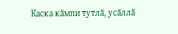Каска кӑмпи тутлӑ, усӑллӑ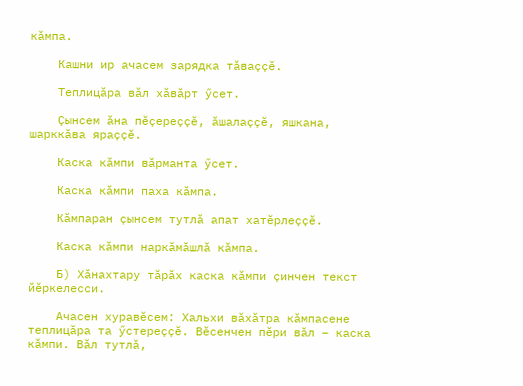кӑмпа.

    Кашни ир ачасем зарядка тӑваҫҫӗ.

    Теплицӑра вӑл хӑвӑрт ӳсет.

    Ҫынсем ӑна пӗҫереҫҫӗ, ӑшалаҫҫӗ, яшкана, шарккӑва яраҫҫӗ.

    Каска кӑмпи вӑрманта ӳсет.

    Каска кӑмпи паха кӑмпа.

    Кӑмпаран ҫынсем тутлӑ апат хатӗрлеҫҫӗ.

    Каска кӑмпи наркӑмӑшлӑ кӑмпа.

    Б) Хӑнахтару тӑрӑх каска кӑмпи ҫинчен текст йӗркелесси.

    Ачасен хуравӗсем: Хальхи вӑхӑтра кӑмпасене теплицӑра та ӳстереҫҫӗ. Вӗсенчен пӗри вӑл – каска кӑмпи. Вӑл тутлӑ,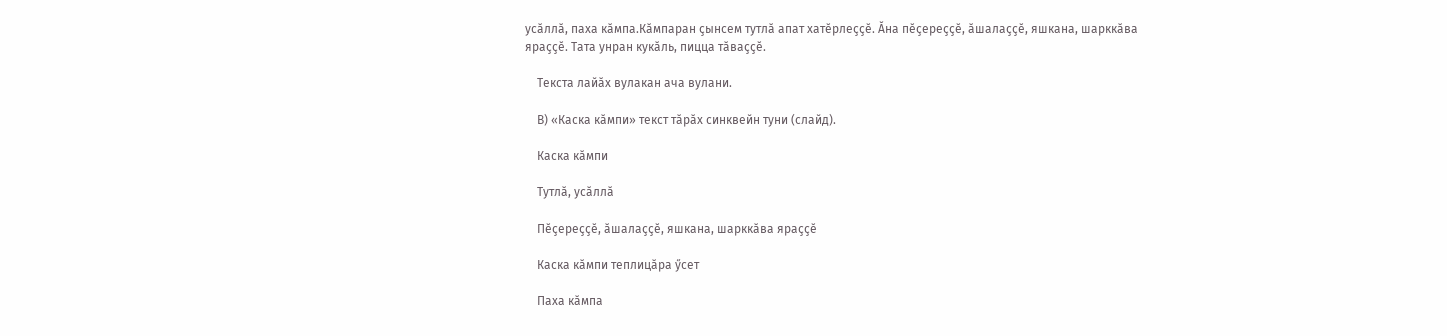усӑллӑ, паха кӑмпа.Кӑмпаран ҫынсем тутлӑ апат хатӗрлеҫҫӗ. Ӑна пӗҫереҫҫӗ, ӑшалаҫҫӗ, яшкана, шарккӑва яраҫҫӗ. Тата унран кукӑль, пицца тӑваҫҫӗ.

    Текста лайӑх вулакан ача вулани.

    В) «Каска кӑмпи» текст тӑрӑх синквейн туни (слайд).

    Каска кӑмпи

    Тутлӑ, усӑллӑ

    Пӗҫереҫҫӗ, ӑшалаҫҫӗ, яшкана, шарккӑва яраҫҫӗ

    Каска кӑмпи теплицӑра ӳсет

    Паха кӑмпа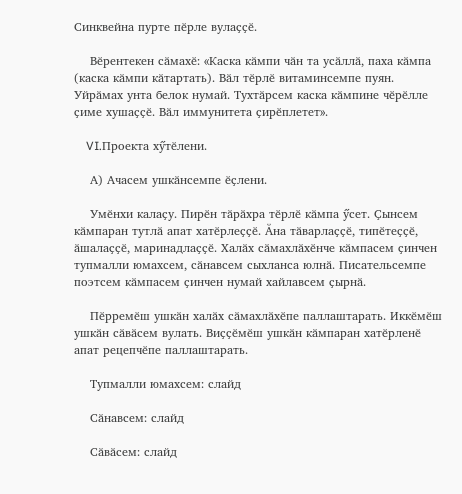Синквейна пурте пӗрле вулаҫҫӗ.

    Вӗрентекен сӑмахӗ: «Каска кӑмпи чӑн та усӑллӑ, паха кӑмпа (каска кӑмпи кӑтартать). Вӑл тӗрлӗ витаминсемпе пуян. Уйрӑмах унта белок нумай. Тухтӑрсем каска кӑмпине чӗрӗлле ҫиме хушаҫҫӗ. Вӑл иммунитета ҫирӗплетет».

    VI.Проекта хӳтӗлени.

    А) Ачасем ушкӑнсемпе ӗҫлени.

    Умӗнхи калаҫу. Пирӗн тӑрӑхра тӗрлӗ кӑмпа ӳсет. Ҫынсем кӑмпаран тутлӑ апат хатӗрлеҫҫӗ. Ӑна тӑварлаҫҫӗ, типӗтеҫҫӗ, ӑшалаҫҫӗ, маринадлаҫҫӗ. Халӑх сӑмахлӑхӗнче кӑмпасем ҫинчен тупмалли юмахсем, сӑнавсем сыхланса юлнӑ. Писательсемпе поэтсем кӑмпасем ҫинчен нумай хайлавсем ҫырнӑ.

    Пӗрремӗш ушкӑн халӑх сӑмахлӑхӗпе паллаштарать. Иккӗмӗш ушкӑн сӑвӑсем вулать. Виҫҫӗмӗш ушкӑн кӑмпаран хатӗрленӗ апат рецепчӗпе паллаштарать.

    Тупмалли юмахсем: слайд

    Сӑнавсем: слайд

    Сӑвӑсем: слайд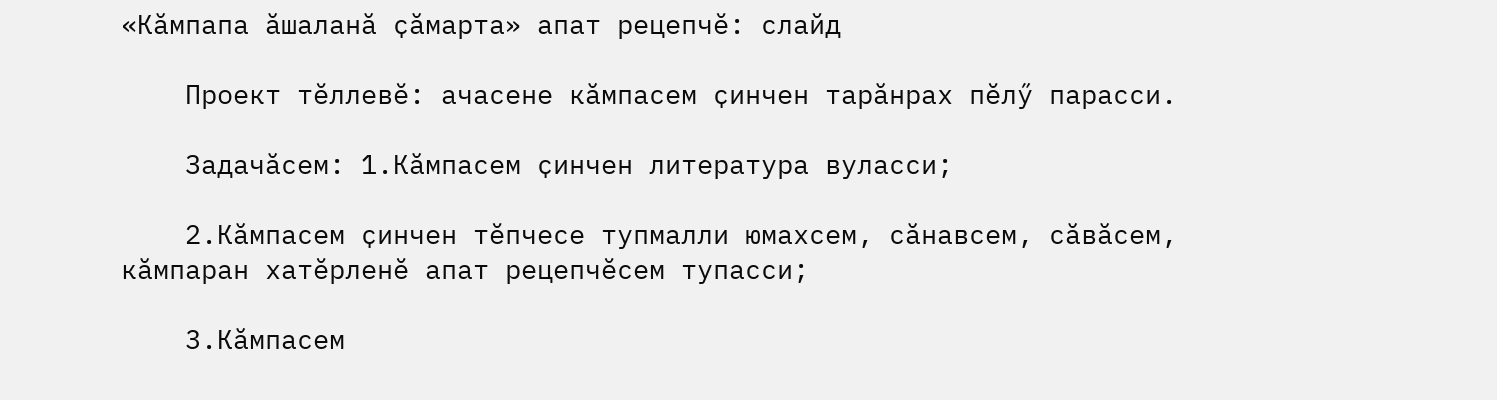«Кӑмпапа ӑшаланӑ ҫӑмарта» апат рецепчӗ: слайд

    Проект тӗллевӗ: ачасене кӑмпасем ҫинчен тарӑнрах пӗлӳ парасси.

    Задачӑсем: 1.Кӑмпасем ҫинчен литература вуласси;

    2.Кӑмпасем ҫинчен тӗпчесе тупмалли юмахсем, сӑнавсем, сӑвӑсем, кӑмпаран хатӗрленӗ апат рецепчӗсем тупасси;

    3.Кӑмпасем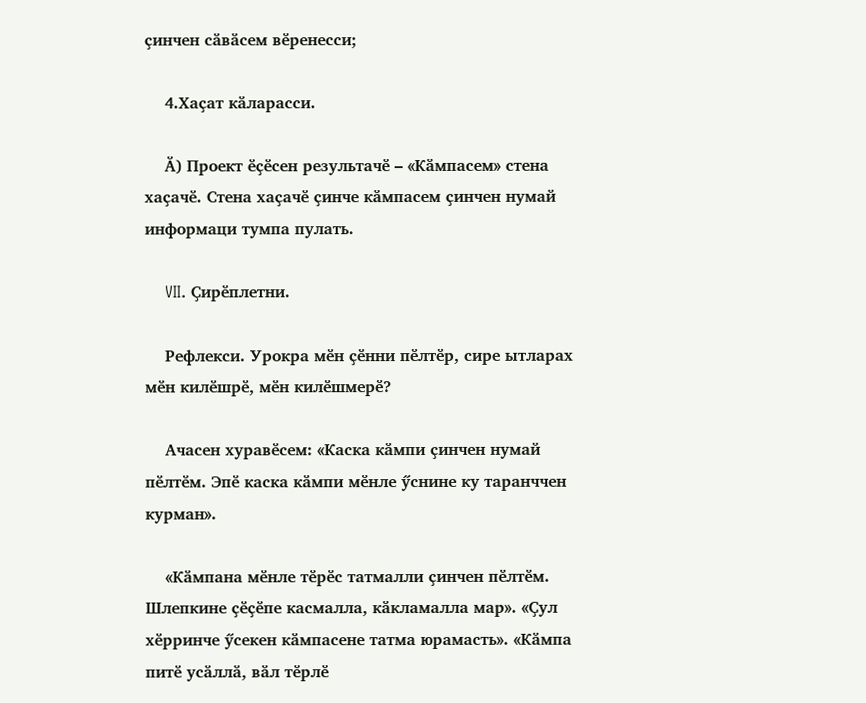ҫинчен сӑвӑсем вӗренесси;

    4.Хаҫат кӑларасси.

    Ӑ) Проект ӗҫӗсен результачӗ – «Кӑмпасем» стена хаҫачӗ. Стена хаҫачӗ ҫинче кӑмпасем ҫинчен нумай информаци тумпа пулать.

    VII. Ҫирӗплетни.

    Рефлекси. Урокра мӗн ҫӗнни пӗлтӗр, сире ытларах мӗн килӗшрӗ, мӗн килӗшмерӗ?

    Ачасен хуравӗсем: «Каска кӑмпи ҫинчен нумай пӗлтӗм. Эпӗ каска кӑмпи мӗнле ӳснине ку таранччен курман».

    «Кӑмпана мӗнле тӗрӗс татмалли ҫинчен пӗлтӗм. Шлепкине ҫӗҫӗпе касмалла, кӑкламалла мар». «Ҫул хӗрринче ӳсекен кӑмпасене татма юрамасть». «Кӑмпа питӗ усӑллӑ, вӑл тӗрлӗ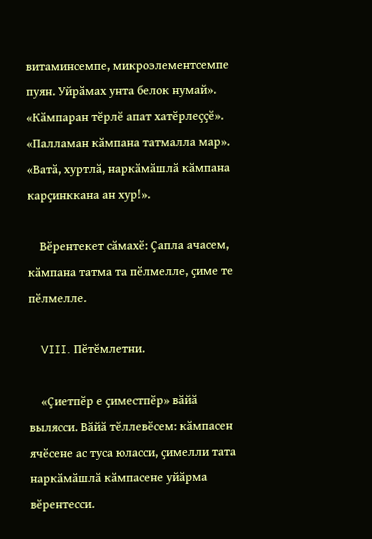витаминсемпе, микроэлементсемпе пуян. Уйрӑмах унта белок нумай». «Кӑмпаран тӗрлӗ апат хатӗрлеҫҫӗ». «Палламан кӑмпана татмалла мар». «Ватӑ, хуртлӑ, наркӑмӑшлӑ кӑмпана карҫинккана ан хур!».

    Вӗрентекет сӑмахӗ: Ҫапла ачасем, кӑмпана татма та пӗлмелле, ҫиме те пӗлмелле.

    VIII. Пӗтӗмлетни.

    «Ҫиетпӗр е ҫиместпӗр» вӑйӑ вылясси. Вӑйӑ тӗллевӗсем: кӑмпасен ячӗсене ас туса юласси, ҫимелли тата наркӑмӑшлӑ кӑмпасене уйӑрма вӗрентесси.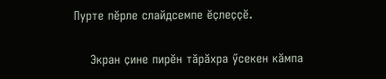Пурте пӗрле слайдсемпе ӗҫлеҫҫӗ.

    Экран ҫине пирӗн тӑрӑхра ӳсекен кӑмпа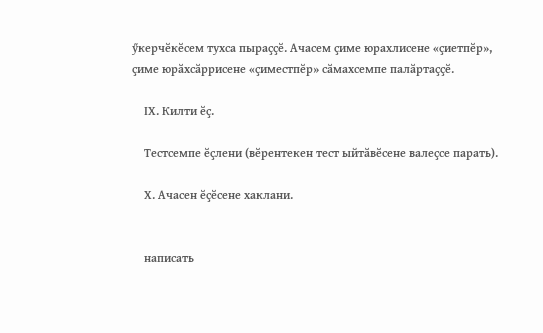ӳкерчӗкӗсем тухса пыраҫҫӗ. Ачасем ҫиме юрахлисене «ҫиетпӗр», ҫиме юрӑхсӑррисене «ҫиместпӗр» сӑмахсемпе палӑртаҫҫӗ.

    IХ. Килти ӗҫ.

    Тестсемпе ӗҫлени (вӗрентекен тест ыйтӑвӗсене валеҫсе парать).

    Х. Ачасен ӗҫӗсене хаклани.


    написать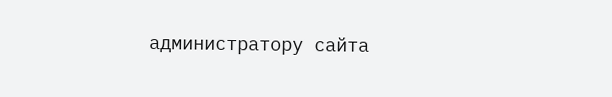администратору сайта